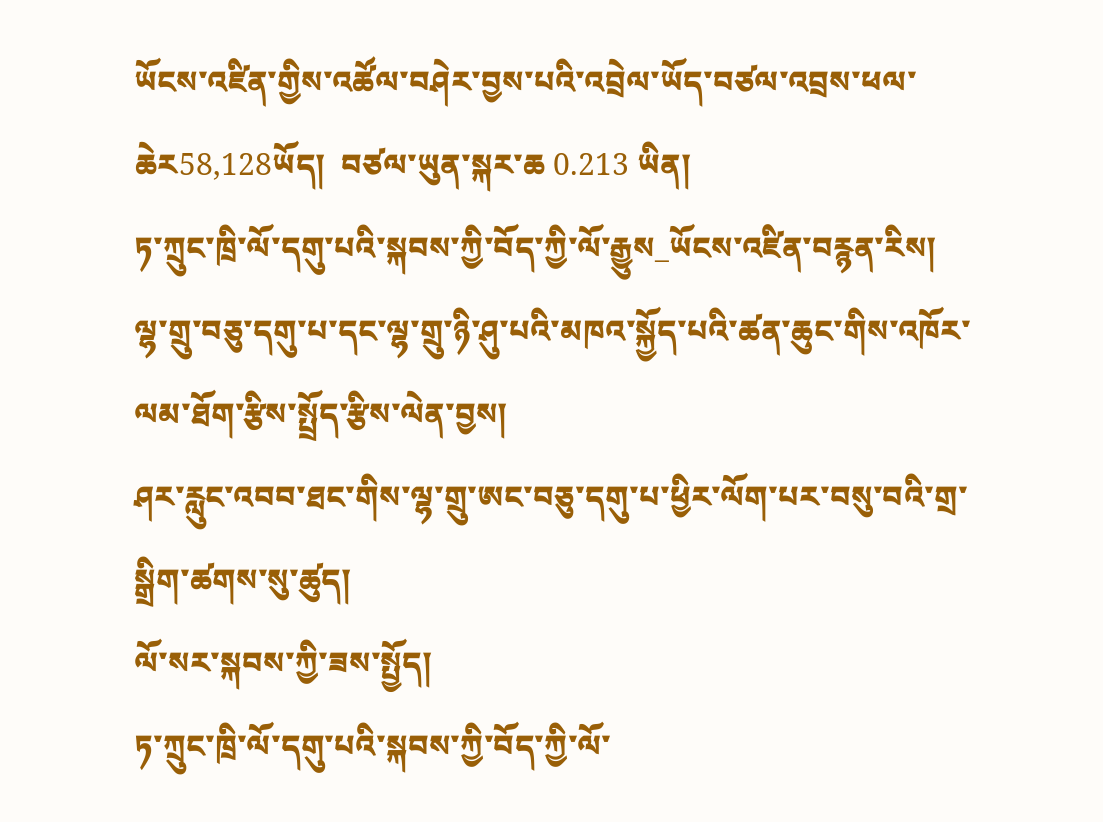ཡོངས་འཛིན་གྱིས་འཚོལ་བཤེར་བྱས་པའི་འབྲེལ་ཡོད་བཙལ་འབྲས་ཕལ་ཆེར58,128ཡོད།  བཙལ་ཡུན་སྐར་ཆ 0.213 ཡིན།
ཏ་ཀྲུང་ཁྲི་ལོ་དགུ་པའི་སྐབས་ཀྱི་བོད་ཀྱི་ལོ་རྒྱུས_ཡོངས་འཛིན་བརྙན་རིས།
ལྷ་གྲུ་བཅུ་དགུ་པ་དང་ལྷ་གྲུ་ཉི་ཤུ་པའི་མཁའ་སྐྱོད་པའི་ཚན་ཆུང་གིས་འཁོར་ལམ་ཐོག་རྩིས་སྤྲོད་རྩིས་ལེན་བྱས།
ཤར་རླུང་འབབ་ཐང་གིས་ལྷ་གྲུ་ཨང་བཅུ་དགུ་པ་ཕྱིར་ལོག་པར་བསུ་བའི་གྲ་སྒྲིག་ཚགས་སུ་ཚུད།
ལོ་སར་སྐབས་ཀྱི་ཟས་སྤྱོད།
ཏ་ཀྲུང་ཁྲི་ལོ་དགུ་པའི་སྐབས་ཀྱི་བོད་ཀྱི་ལོ་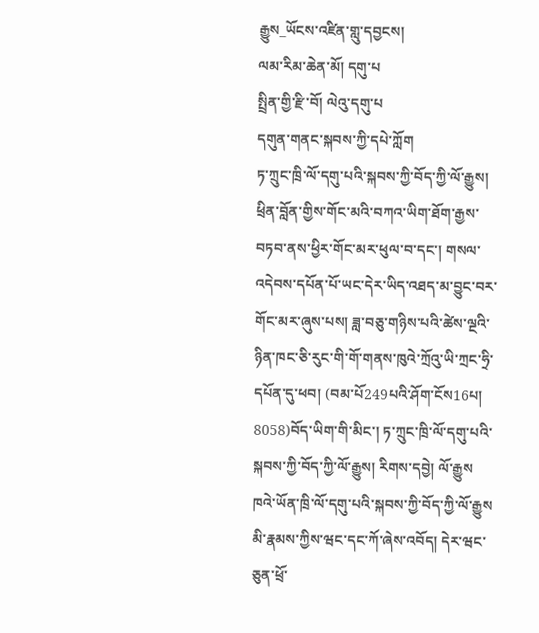རྒྱུས_ཡོངས་འཛིན་གླུ་དབྱངས།
ལམ་རིམ་ཆེན་མོ། དགུ་པ
སྤྲིན་གྱི་རྫི་བོ། ལེའུ་དགུ་པ
དགུན་གནང་སྐབས་ཀྱི་དཔེ་ཀློག
ཏ་ཀྲུང་ཁྲི་ལོ་དགུ་པའི་སྐབས་ཀྱི་བོད་ཀྱི་ལོ་རྒྱུས།
ཕྲིན་བློན་གྱིས་གོང་མའི་བཀའ་ཡིག་ཐོག་རྒྱས་བཏབ་ནས་ཕྱིར་གོང་མར་ཕུལ་བ་དང་། གསལ་འདེབས་དཔོན་པོ་ཡང་དེར་ཡིད་འཐད་མ་བྱུང་བར་གོང་མར་ཞུས་པས། ཟླ་བཅུ་གཉིས་པའི་ཚེས་ལྔའི་ཉིན་ཁང་ཅི་རུང་གི་གོ་གནས་ཁུའེ་ཀྲོའུ་ཡི་ཀྲང་ཧྲི་དཔོན་དུ་ཕབ། (བམ་པོ249པའི་ཤོག་ངོས16པ། 8058)བོད་ཡིག་གི་མིང་། ཏ་ཀྲུང་ཁྲི་ལོ་དགུ་པའི་སྐབས་ཀྱི་བོད་ཀྱི་ལོ་རྒྱུས། རིགས་དབྱེ། ལོ་རྒྱུས
ཁའེ་ཡོན་ཁྲི་ལོ་དགུ་པའི་སྐབས་ཀྱི་བོད་ཀྱི་ལོ་རྒྱུས
མི་རྣམས་ཀྱིས་ཝང་དང་ཀོ་ཞེས་འབོད། དེར་ཝང་ཅུན་ཕྲོ་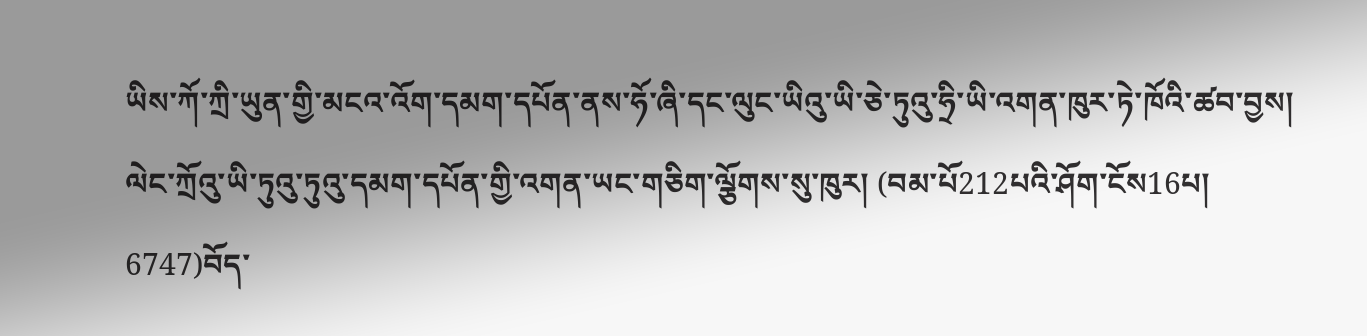ཡིས་ཀོ་ཀྲི་ཡུན་གྱི་མངའ་འོག་དམག་དཔོན་ནས་ཧོ་ཞི་དང་ལུང་ཡིའུ་ཡི་ཅེ་ཏུའུ་ཧྲི་ཡི་འགན་ཁུར་ཏེ་ཁོའི་ཚབ་བྱས། ལེང་ཀྲོའུ་ཡི་ཏུའུ་ཏུའུ་དམག་དཔོན་གྱི་འགན་ཡང་གཅིག་ལྕོགས་སུ་ཁུར། (བམ་པོ212པའི་ཤོག་ངོས16པ། 6747)བོད་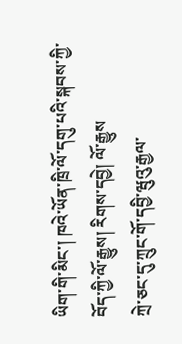ཡིག་གི་མིང་། ཁའེ་ཡོན་ཁྲི་ལོ་དགུ་པའི་སྐབས་ཀྱི་བོད་ཀྱི་ལོ་རྒྱུས། རིགས་དབྱེ། ལོ་རྒྱུས
ཀྲེ་ཅང་དུ་ཀྲུང་གོ་དབྱི་ཝུའུ་རྒྱལ་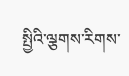སྤྱིའི་ལྕགས་རིགས་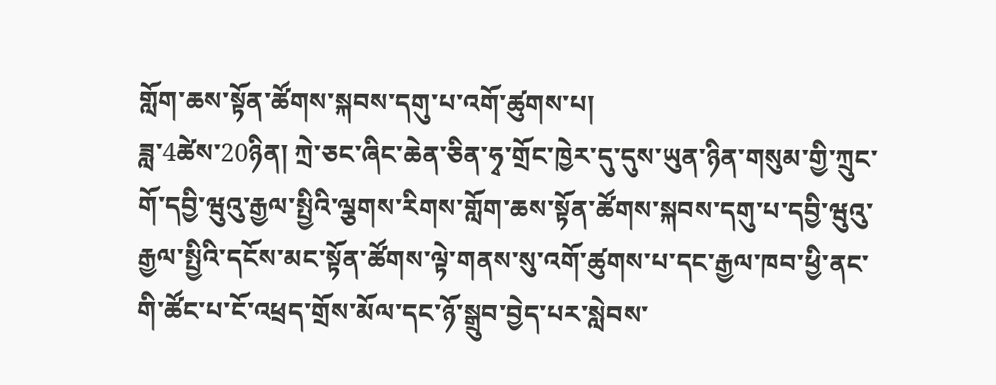གློག་ཆས་སྟོན་ཚོགས་སྐབས་དགུ་པ་འགོ་ཚུགས་པ།
ཟླ་4ཚེས་20ཉིན། ཀྲེ་ཅང་ཞིང་ཆེན་ཅིན་ཧྭ་གྲོང་ཁྱེར་དུ་དུས་ཡུན་ཉིན་གསུམ་གྱི་ཀྲུང་གོ་དབྱི་ཝུའུ་རྒྱལ་སྤྱིའི་ལྕགས་རིགས་གློག་ཆས་སྟོན་ཚོགས་སྐབས་དགུ་པ་དབྱི་ཝུའུ་རྒྱལ་སྤྱིའི་དངོས་མང་སྟོན་ཚོགས་ལྟེ་གནས་སུ་འགོ་ཚུགས་པ་དང་རྒྱལ་ཁབ་ཕྱི་ནང་གི་ཚོང་པ་ངོ་འཕྲད་གྲོས་མོལ་དང་ཉོ་སྒྲུབ་བྱེད་པར་སླེབས་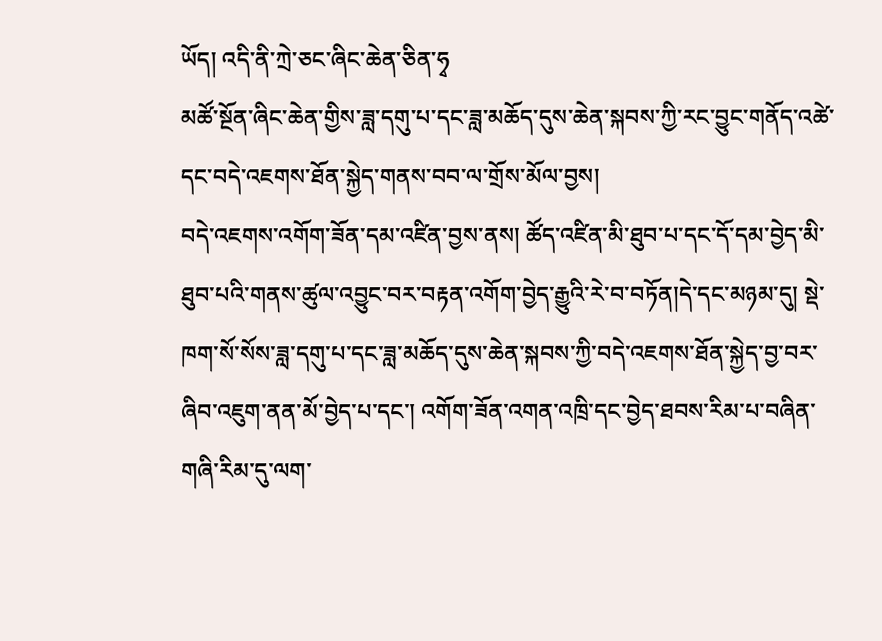ཡོད། འདི་ནི་ཀྲེ་ཅང་ཞིང་ཆེན་ཅིན་ཧྭ
མཚོ་སྔོན་ཞིང་ཆེན་གྱིས་ཟླ་དགུ་པ་དང་ཟླ་མཆོད་དུས་ཆེན་སྐབས་ཀྱི་རང་བྱུང་གནོད་འཚེ་དང་བདེ་འཇགས་ཐོན་སྐྱེད་གནས་བབ་ལ་གྲོས་མོལ་བྱས།
བདེ་འཇགས་འགོག་ཟོན་དམ་འཛིན་བྱས་ནས། ཚོད་འཛིན་མི་ཐུབ་པ་དང་དོ་དམ་བྱེད་མི་ཐུབ་པའི་གནས་ཚུལ་འབྱུང་བར་བརྟན་འགོག་བྱེད་རྒྱུའི་རེ་བ་བཏོན།དེ་དང་མཉམ་དུ། སྡེ་ཁག་སོ་སོས་ཟླ་དགུ་པ་དང་ཟླ་མཆོད་དུས་ཆེན་སྐབས་ཀྱི་བདེ་འཇགས་ཐོན་སྐྱེད་བྱ་བར་ཞིབ་འཇུག་ནན་མོ་བྱེད་པ་དང་། འགོག་ཟོན་འགན་འཁྲི་དང་བྱེད་ཐབས་རིམ་པ་བཞིན་གཞི་རིམ་དུ་ལག་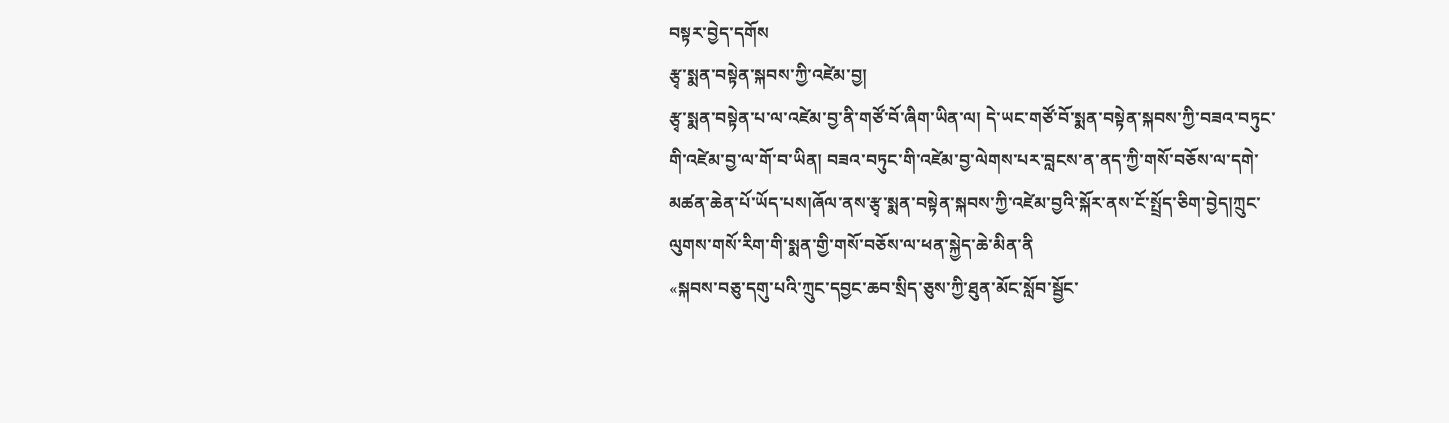བསྟར་བྱེད་དགོས
རྩྭ་སྨན་བསྟེན་སྐབས་ཀྱི་འཛེམ་བྱ།
རྩྭ་སྨན་བསྟེན་པ་ལ་འཛེམ་བྱ་ནི་གཙོ་བོ་ཞིག་ཡིན་ལ། དེ་ཡང་གཙོ་བོ་སྨན་བསྟེན་སྐབས་ཀྱི་བཟའ་བཏུང་གི་འཛེམ་བྱ་ལ་གོ་བ་ཡིན། བཟའ་བཏུང་གི་འཛེམ་བྱ་ལེགས་པར་བླངས་ན་ནད་ཀྱི་གསོ་བཅོས་ལ་དགེ་མཚན་ཆེན་པོ་ཡོད་པས།ཞོལ་ནས་རྩྭ་སྨན་བསྟེན་སྐབས་ཀྱི་འཛེམ་བྱའི་སྐོར་ནས་ངོ་སྤྲོད་ཅིག་བྱེད།ཀྲུང་ལུགས་གསོ་རིག་གི་སྨན་གྱི་གསོ་བཅོས་ལ་ཕན་སྐྱེད་ཆེ་མིན་ནི
«སྐབས་བཅུ་དགུ་པའི་ཀྲུང་དབྱང་ཆབ་སྲིད་ཅུས་ཀྱི་ཐུན་མོང་སློབ་སྦྱོང་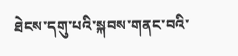ཐེངས་དགུ་པའི་སྐབས་གནང་བའི་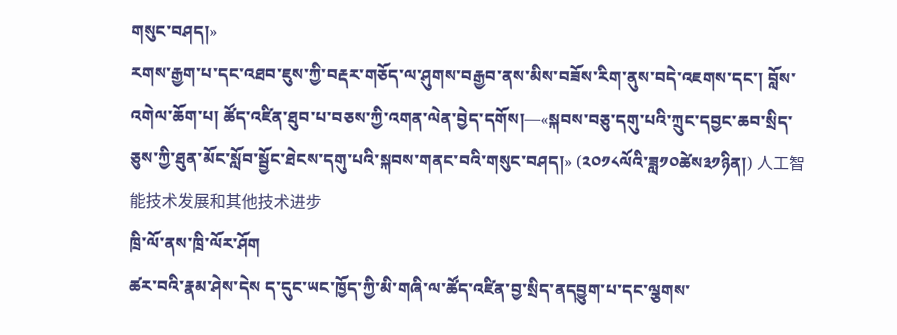གསུང་བཤད།»
རགས་རྒྱག་པ་དང་འཐབ་ཇུས་ཀྱི་བརྡར་གཅོད་ལ་ཤུགས་བརྒྱབ་ནས་མིས་བཟོས་རིག་ནུས་བདེ་འཇགས་དང་། བློས་འགེལ་ཆོག་པ། ཚོད་འཛིན་ཐུབ་པ་བཅས་ཀྱི་འགན་ལེན་བྱེད་དགོས།—«སྐབས་བཅུ་དགུ་པའི་ཀྲུང་དབྱང་ཆབ་སྲིད་ཅུས་ཀྱི་ཐུན་མོང་སློབ་སྦྱོང་ཐེངས་དགུ་པའི་སྐབས་གནང་བའི་གསུང་བཤད།» (༢༠༡༨ལོའི་ཟླ༡༠ཚེས༣༡ཉིན།) 人工智能技术发展和其他技术进步
ཁྲི་ལོ་ནས་ཁྲི་ལོར་ཤོག
ཚར་བའི་རྣམ་ཤེས་དེས ད་དུང་ཡང་ཁྱོད་ཀྱི་མི་གཞི་ལ་ཚོད་འཛིན་བྱ་སྲིད་ནདབྱུག་པ་དང་ལྕགས་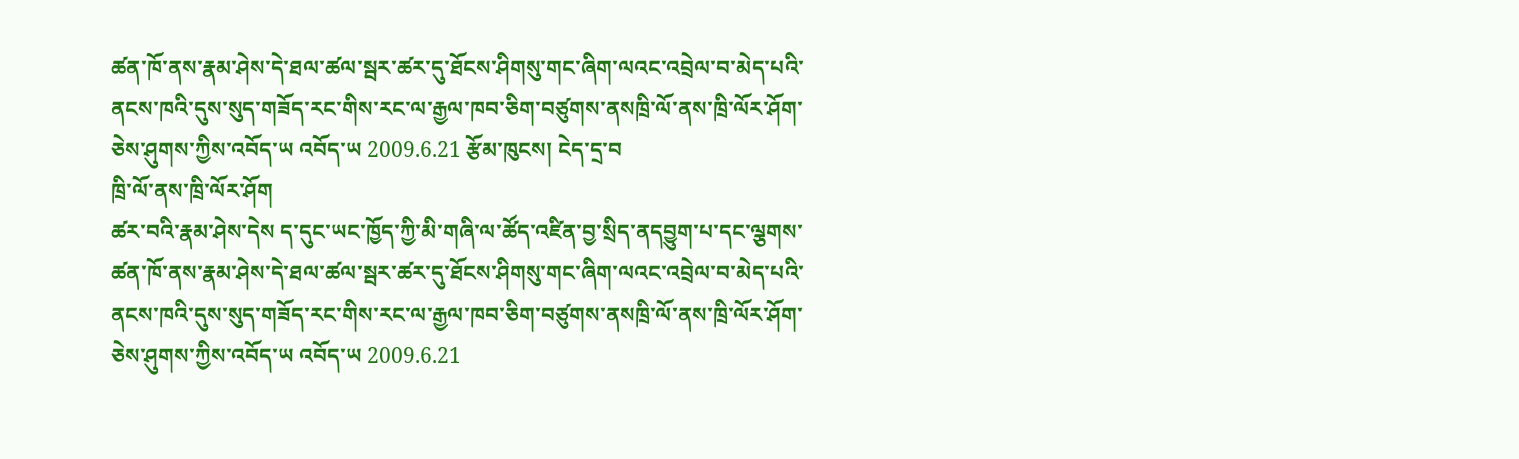ཚན་ཁོ་ནས་རྣམ་ཤེས་དེ་ཐལ་ཚལ་སྦར་ཚར་དུ་ཐོངས་ཤིགསུ་གང་ཞིག་ལའང་འབྲེལ་བ་མེད་པའི་ནངས་ཁའི་དུས་སུད་གཟོད་རང་གིས་རང་ལ་རྒྱལ་ཁབ་ཅིག་བཙུགས་ནསཁྲི་ལོ་ནས་ཁྲི་ལོར་ཤོག་ཅེས་ཤུགས་ཀྱིས་འབོད་ཡ འབོད་ཡ 2009.6.21 རྩོམ་ཁུངས། ངེད་དྲ་བ
ཁྲི་ལོ་ནས་ཁྲི་ལོར་ཤོག
ཚར་བའི་རྣམ་ཤེས་དེས ད་དུང་ཡང་ཁྱོད་ཀྱི་མི་གཞི་ལ་ཚོད་འཛིན་བྱ་སྲིད་ནདབྱུག་པ་དང་ལྕགས་ཚན་ཁོ་ནས་རྣམ་ཤེས་དེ་ཐལ་ཚལ་སྦར་ཚར་དུ་ཐོངས་ཤིགསུ་གང་ཞིག་ལའང་འབྲེལ་བ་མེད་པའི་ནངས་ཁའི་དུས་སུད་གཟོད་རང་གིས་རང་ལ་རྒྱལ་ཁབ་ཅིག་བཙུགས་ནསཁྲི་ལོ་ནས་ཁྲི་ལོར་ཤོག་ཅེས་ཤུགས་ཀྱིས་འབོད་ཡ འབོད་ཡ 2009.6.21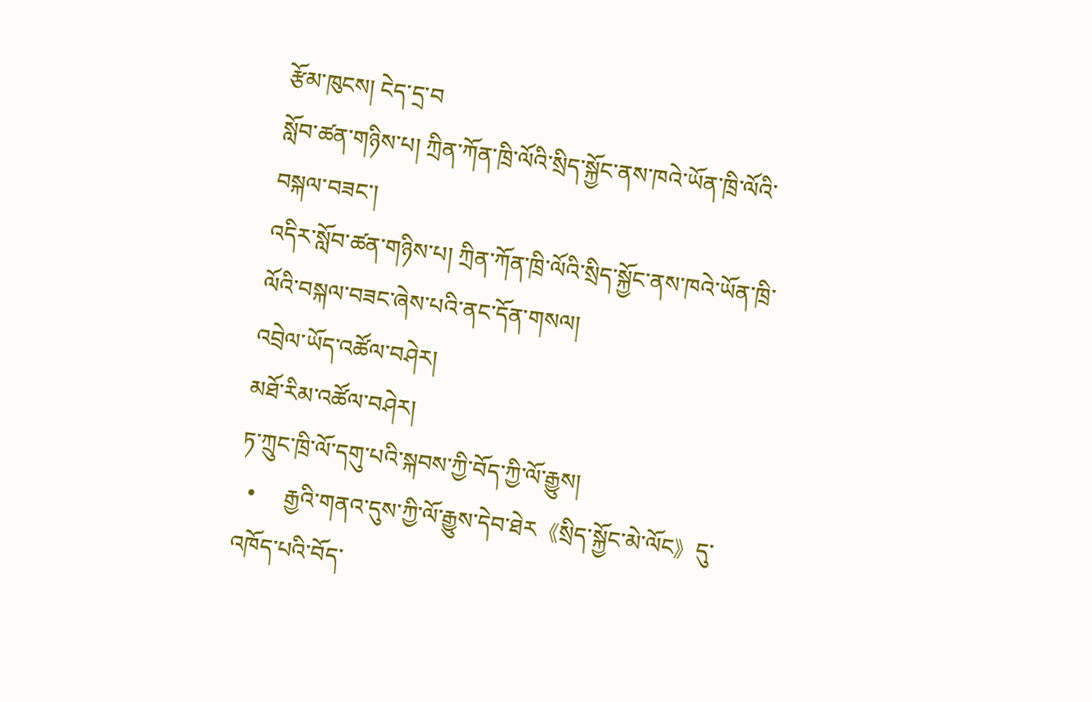རྩོམ་ཁུངས། ངེད་དྲ་བ
སློབ་ཚན་གཉིས་པ། ཀྲིན་ཀོན་ཁྲི་ལོའི་སྲིད་སྐྱོང་ནས་ཁའེ་ཡོན་ཁྲི་ལོའི་བསྐལ་བཟང་།
འདིར་སློབ་ཚན་གཉིས་པ། ཀྲིན་ཀོན་ཁྲི་ལོའི་སྲིད་སྐྱོང་ནས་ཁའེ་ཡོན་ཁྲི་ལོའི་བསྐལ་བཟང་ཞེས་པའི་ནང་དོན་གསལ།
འབྲེལ་ཡོད་འཚོལ་བཤེར།
མཐོ་རིམ་འཚོལ་བཤེར།
ཏ་ཀྲུང་ཁྲི་ལོ་དགུ་པའི་སྐབས་ཀྱི་བོད་ཀྱི་ལོ་རྒྱུས།
  •     རྒྱའི་གནའ་དུས་ཀྱི་ལོ་རྒྱུས་དེབ་ཐེར《སྲིད་སྐྱོང་མེ་ལོང》དུ་འཁོད་པའི་བོད་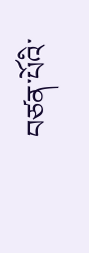བཙན་པོའི་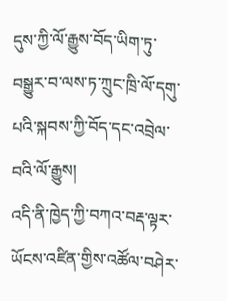དུས་ཀྱི་ལོ་རྒྱུས་བོད་ཡིག་ཏུ་བསྒྱུར་བ་ལས་ཏ་ཀྲུང་ཁྲི་ལོ་དགུ་པའི་སྐབས་ཀྱི་བོད་དང་འབྲེལ་བའི་ལོ་རྒྱུས།
འདི་ནི་ཁྱེད་ཀྱི་བཀའ་བརྡ་ལྟར་ཡོངས་འཛིན་གྱིས་འཚོལ་བཤེར་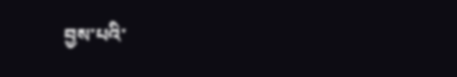བྱས་པའི་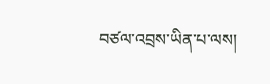བཙལ་འབྲས་ཡིན་པ་ལས།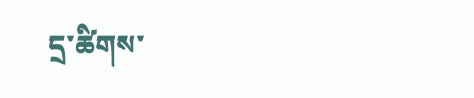དྲ་ཚིགས་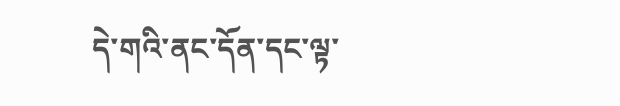དེ་གའི་ནང་དོན་དང་ལྟ་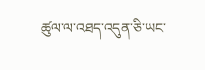ཚུལ་ལ་འཐད་འདུན་ཅི་ཡང་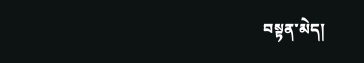བསྟན་མེད།